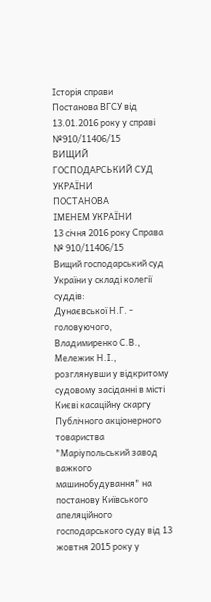Історія справи
Постанова ВГСУ від 13.01.2016 року у справі №910/11406/15
ВИЩИЙ ГОСПОДАРСЬКИЙ СУД УКРАЇНИ
ПОСТАНОВА
ІМЕНЕМ УКРАЇНИ
13 січня 2016 року Справа № 910/11406/15
Вищий господарський суд України у складі колегії суддів:
Дунаєвської Н.Г. - головуючого,
Владимиренко С.В.,
Мележик Н.І.,
розглянувши у відкритому судовому засіданні в місті Києві касаційну скаргу Публічного акціонерного товариства "Маріупольський завод важкого машинобудування" на постанову Київського апеляційного господарського суду від 13 жовтня 2015 року у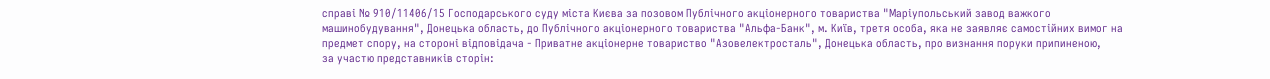справі № 910/11406/15 Господарського суду міста Києва за позовом Публічного акціонерного товариства "Маріупольський завод важкого машинобудування", Донецька область, до Публічного акціонерного товариства "Альфа-Банк", м. Київ, третя особа, яка не заявляє самостійних вимог на предмет спору, на стороні відповідача - Приватне акціонерне товариство "Азовелектросталь", Донецька область, про визнання поруки припиненою,
за участю представників сторін: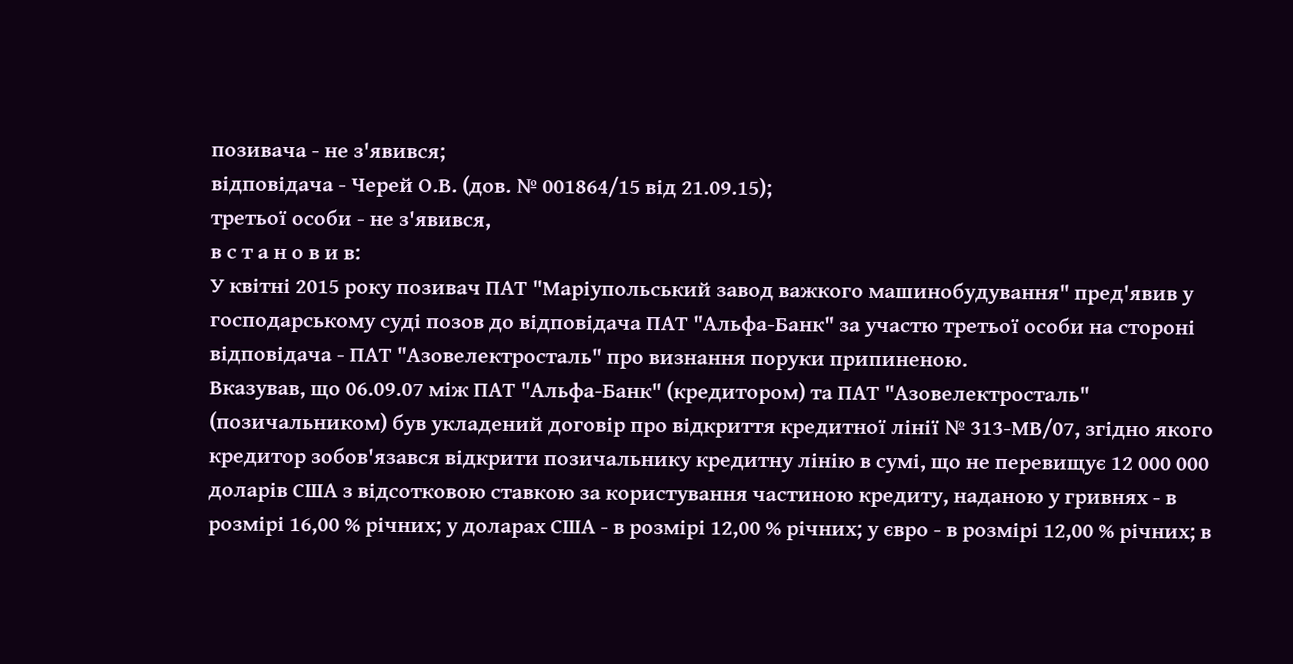позивача - не з'явився;
відповідача - Черей О.В. (дов. № 001864/15 від 21.09.15);
третьої особи - не з'явився,
в с т а н о в и в:
У квітні 2015 року позивач ПАТ "Маріупольський завод важкого машинобудування" пред'явив у господарському суді позов до відповідача ПАТ "Альфа-Банк" за участю третьої особи на стороні відповідача - ПАТ "Азовелектросталь" про визнання поруки припиненою.
Вказував, що 06.09.07 між ПАТ "Альфа-Банк" (кредитором) та ПАТ "Азовелектросталь" (позичальником) був укладений договір про відкриття кредитної лінії № 313-МВ/07, згідно якого кредитор зобов'язався відкрити позичальнику кредитну лінію в сумі, що не перевищує 12 000 000 доларів США з відсотковою ставкою за користування частиною кредиту, наданою у гривнях - в розмірі 16,00 % річних; у доларах США - в розмірі 12,00 % річних; у євро - в розмірі 12,00 % річних; в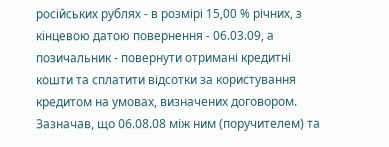російських рублях - в розмірі 15,00 % річних, з кінцевою датою повернення - 06.03.09, а позичальник - повернути отримані кредитні кошти та сплатити відсотки за користування кредитом на умовах, визначених договором.
Зазначав, що 06.08.08 між ним (поручителем) та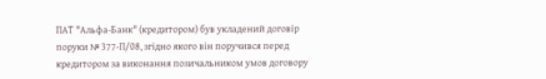ПАТ "Альфа-Банк" (кредитором) був укладений договір поруки № 377-П/08, згідно якого він поручився перед кредитором за виконання позичальником умов договору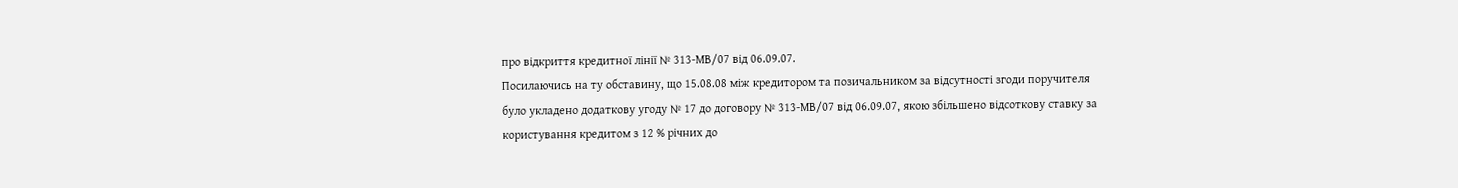про відкриття кредитної лінії № 313-МВ/07 від 06.09.07.
Посилаючись на ту обставину, що 15.08.08 між кредитором та позичальником за відсутності згоди поручителя було укладено додаткову угоду № 17 до договору № 313-МВ/07 від 06.09.07, якою збільшено відсоткову ставку за користування кредитом з 12 % річних до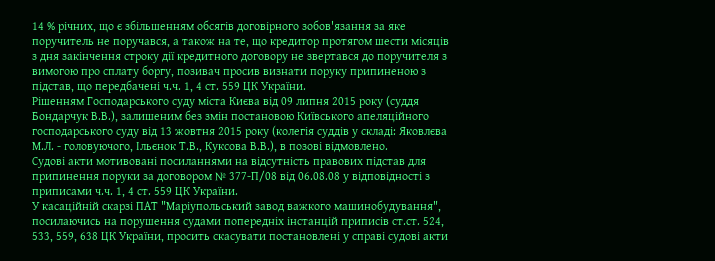14 % річних, що є збільшенням обсягів договірного зобов'язання за яке поручитель не поручався, а також на те, що кредитор протягом шести місяців з дня закінчення строку дії кредитного договору не звертався до поручителя з вимогою про сплату боргу, позивач просив визнати поруку припиненою з підстав, що передбачені ч.ч. 1, 4 ст. 559 ЦК України.
Рішенням Господарського суду міста Києва від 09 липня 2015 року (суддя Бондарчук В.В.), залишеним без змін постановою Київського апеляційного господарського суду від 13 жовтня 2015 року (колегія суддів у складі: Яковлєва М.Л. - головуючого, Ільєнок Т.В., Куксова В.В.), в позові відмовлено.
Судові акти мотивовані посиланнями на відсутність правових підстав для припинення поруки за договором № 377-П/08 від 06.08.08 у відповідності з приписами ч.ч. 1, 4 ст. 559 ЦК України.
У касаційній скарзі ПАТ "Маріупольський завод важкого машинобудування", посилаючись на порушення судами попередніх інстанцій приписів ст.ст. 524, 533, 559, 638 ЦК України, просить скасувати постановлені у справі судові акти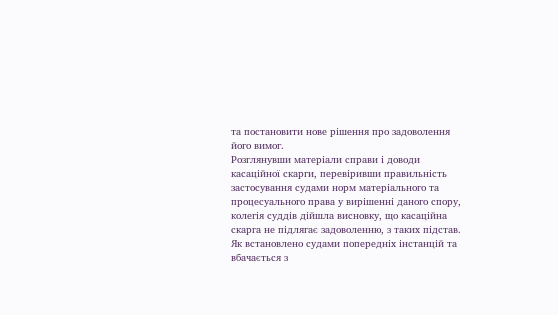та постановити нове рішення про задоволення його вимог.
Розглянувши матеріали справи і доводи касаційної скарги, перевіривши правильність застосування судами норм матеріального та процесуального права у вирішенні даного спору, колегія суддів дійшла висновку, що касаційна скарга не підлягає задоволенню, з таких підстав.
Як встановлено судами попередніх інстанцій та вбачається з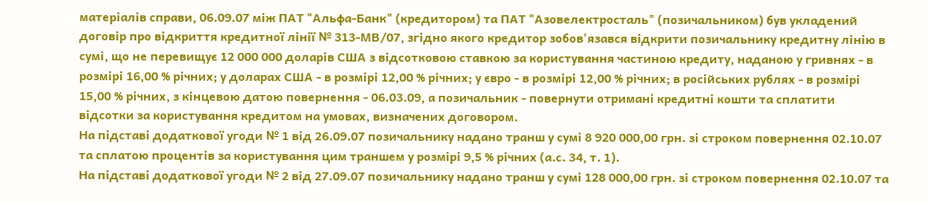матеріалів справи, 06.09.07 між ПАТ "Альфа-Банк" (кредитором) та ПАТ "Азовелектросталь" (позичальником) був укладений договір про відкриття кредитної лінії № 313-МВ/07, згідно якого кредитор зобов'язався відкрити позичальнику кредитну лінію в сумі, що не перевищує 12 000 000 доларів США з відсотковою ставкою за користування частиною кредиту, наданою у гривнях - в розмірі 16,00 % річних; у доларах США - в розмірі 12,00 % річних; у євро - в розмірі 12,00 % річних; в російських рублях - в розмірі 15,00 % річних, з кінцевою датою повернення - 06.03.09, а позичальник - повернути отримані кредитні кошти та сплатити відсотки за користування кредитом на умовах, визначених договором.
На підставі додаткової угоди № 1 від 26.09.07 позичальнику надано транш у сумі 8 920 000,00 грн. зі строком повернення 02.10.07 та сплатою процентів за користування цим траншем у розмірі 9,5 % річних (а.с. 34, т. 1).
На підставі додаткової угоди № 2 від 27.09.07 позичальнику надано транш у сумі 128 000,00 грн. зі строком повернення 02.10.07 та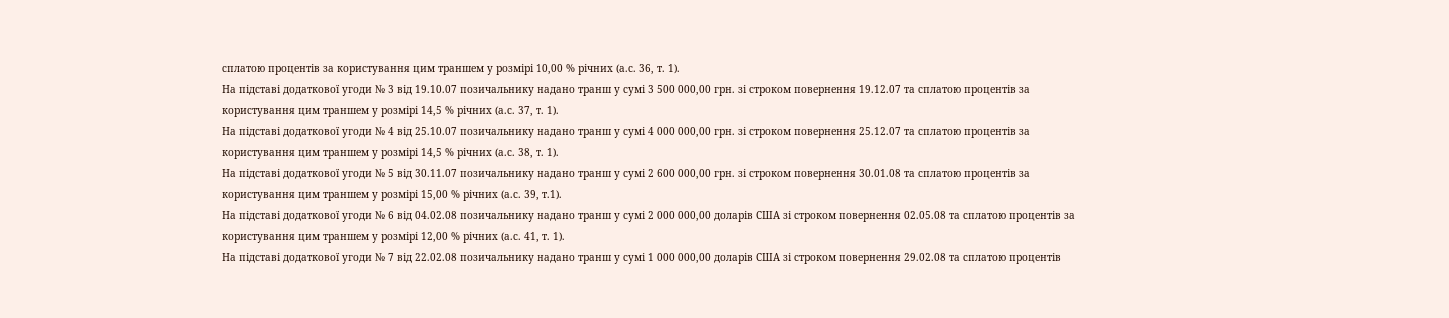сплатою процентів за користування цим траншем у розмірі 10,00 % річних (а.с. 36, т. 1).
На підставі додаткової угоди № 3 від 19.10.07 позичальнику надано транш у сумі 3 500 000,00 грн. зі строком повернення 19.12.07 та сплатою процентів за користування цим траншем у розмірі 14,5 % річних (а.с. 37, т. 1).
На підставі додаткової угоди № 4 від 25.10.07 позичальнику надано транш у сумі 4 000 000,00 грн. зі строком повернення 25.12.07 та сплатою процентів за користування цим траншем у розмірі 14,5 % річних (а.с. 38, т. 1).
На підставі додаткової угоди № 5 від 30.11.07 позичальнику надано транш у сумі 2 600 000,00 грн. зі строком повернення 30.01.08 та сплатою процентів за користування цим траншем у розмірі 15,00 % річних (а.с. 39, т.1).
На підставі додаткової угоди № 6 від 04.02.08 позичальнику надано транш у сумі 2 000 000,00 доларів США зі строком повернення 02.05.08 та сплатою процентів за користування цим траншем у розмірі 12,00 % річних (а.с. 41, т. 1).
На підставі додаткової угоди № 7 від 22.02.08 позичальнику надано транш у сумі 1 000 000,00 доларів США зі строком повернення 29.02.08 та сплатою процентів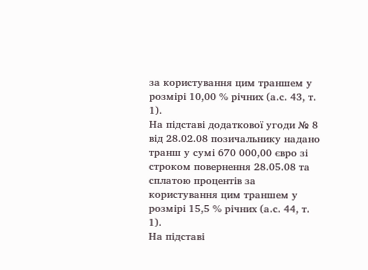за користування цим траншем у розмірі 10,00 % річних (а.с. 43, т. 1).
На підставі додаткової угоди № 8 від 28.02.08 позичальнику надано транш у сумі 670 000,00 євро зі строком повернення 28.05.08 та сплатою процентів за користування цим траншем у розмірі 15,5 % річних (а.с. 44, т. 1).
На підставі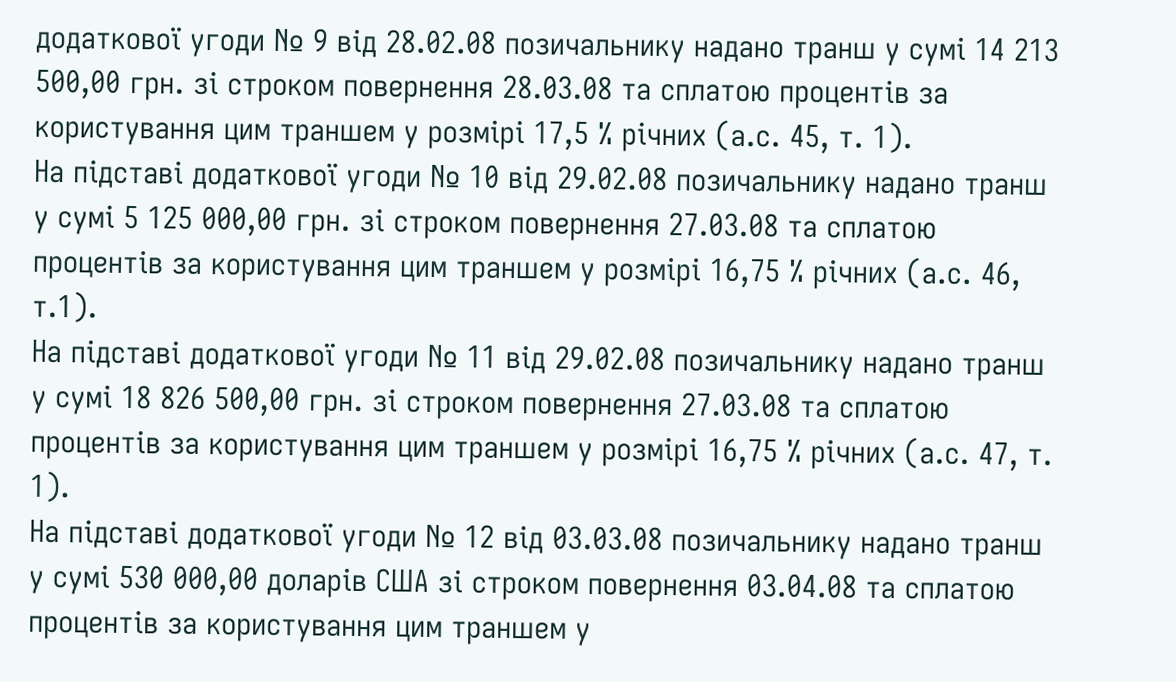додаткової угоди № 9 від 28.02.08 позичальнику надано транш у сумі 14 213 500,00 грн. зі строком повернення 28.03.08 та сплатою процентів за користування цим траншем у розмірі 17,5 % річних (а.с. 45, т. 1).
На підставі додаткової угоди № 10 від 29.02.08 позичальнику надано транш у сумі 5 125 000,00 грн. зі строком повернення 27.03.08 та сплатою процентів за користування цим траншем у розмірі 16,75 % річних (а.с. 46, т.1).
На підставі додаткової угоди № 11 від 29.02.08 позичальнику надано транш у сумі 18 826 500,00 грн. зі строком повернення 27.03.08 та сплатою процентів за користування цим траншем у розмірі 16,75 % річних (а.с. 47, т. 1).
На підставі додаткової угоди № 12 від 03.03.08 позичальнику надано транш у сумі 530 000,00 доларів США зі строком повернення 03.04.08 та сплатою процентів за користування цим траншем у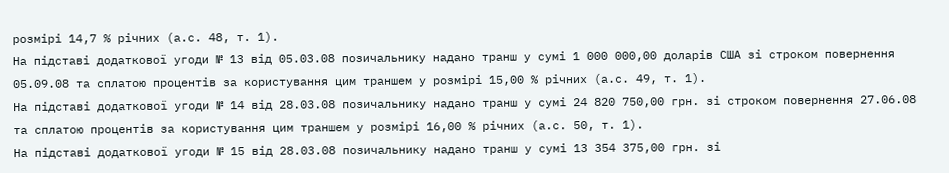розмірі 14,7 % річних (а.с. 48, т. 1).
На підставі додаткової угоди № 13 від 05.03.08 позичальнику надано транш у сумі 1 000 000,00 доларів США зі строком повернення 05.09.08 та сплатою процентів за користування цим траншем у розмірі 15,00 % річних (а.с. 49, т. 1).
На підставі додаткової угоди № 14 від 28.03.08 позичальнику надано транш у сумі 24 820 750,00 грн. зі строком повернення 27.06.08 та сплатою процентів за користування цим траншем у розмірі 16,00 % річних (а.с. 50, т. 1).
На підставі додаткової угоди № 15 від 28.03.08 позичальнику надано транш у сумі 13 354 375,00 грн. зі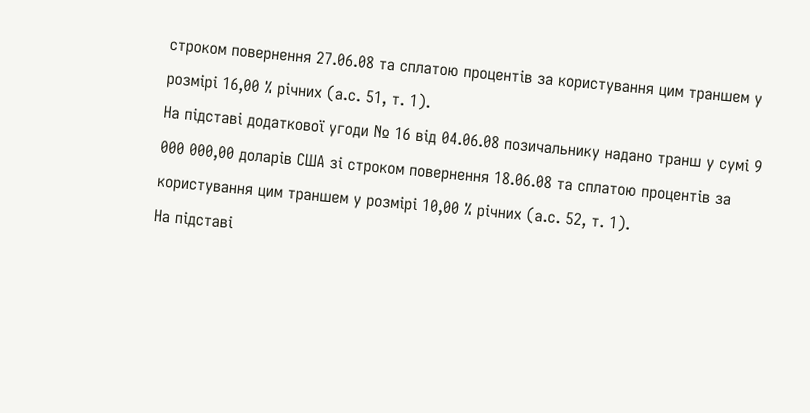строком повернення 27.06.08 та сплатою процентів за користування цим траншем у розмірі 16,00 % річних (а.с. 51, т. 1).
На підставі додаткової угоди № 16 від 04.06.08 позичальнику надано транш у сумі 9 000 000,00 доларів США зі строком повернення 18.06.08 та сплатою процентів за користування цим траншем у розмірі 10,00 % річних (а.с. 52, т. 1).
На підставі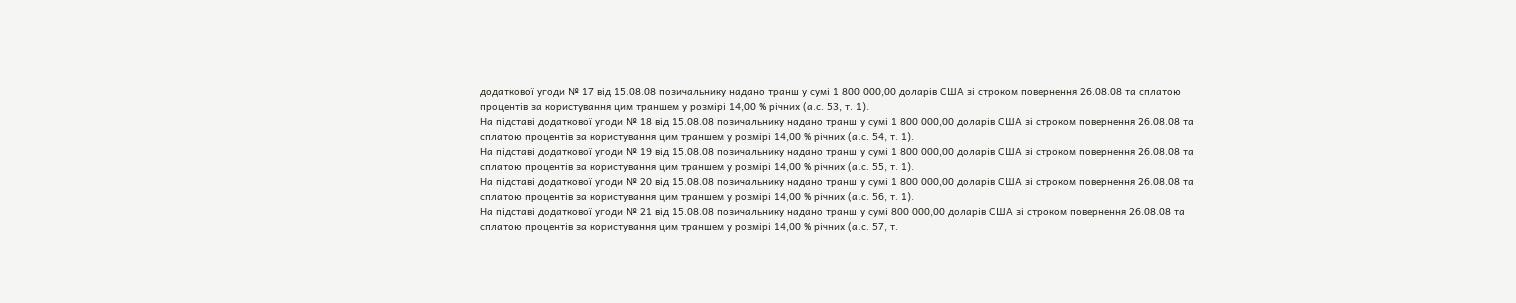додаткової угоди № 17 від 15.08.08 позичальнику надано транш у сумі 1 800 000,00 доларів США зі строком повернення 26.08.08 та сплатою процентів за користування цим траншем у розмірі 14,00 % річних (а.с. 53, т. 1).
На підставі додаткової угоди № 18 від 15.08.08 позичальнику надано транш у сумі 1 800 000,00 доларів США зі строком повернення 26.08.08 та сплатою процентів за користування цим траншем у розмірі 14,00 % річних (а.с. 54, т. 1).
На підставі додаткової угоди № 19 від 15.08.08 позичальнику надано транш у сумі 1 800 000,00 доларів США зі строком повернення 26.08.08 та сплатою процентів за користування цим траншем у розмірі 14,00 % річних (а.с. 55, т. 1).
На підставі додаткової угоди № 20 від 15.08.08 позичальнику надано транш у сумі 1 800 000,00 доларів США зі строком повернення 26.08.08 та сплатою процентів за користування цим траншем у розмірі 14,00 % річних (а.с. 56, т. 1).
На підставі додаткової угоди № 21 від 15.08.08 позичальнику надано транш у сумі 800 000,00 доларів США зі строком повернення 26.08.08 та сплатою процентів за користування цим траншем у розмірі 14,00 % річних (а.с. 57, т.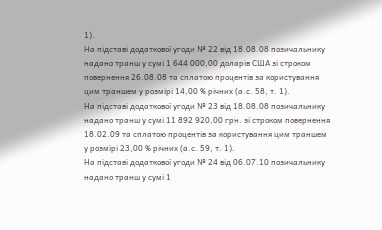1).
На підставі додаткової угоди № 22 від 18.08.08 позичальнику надано транш у сумі 1 644 000,00 доларів США зі строком повернення 26.08.08 та сплатою процентів за користування цим траншем у розмірі 14,00 % річних (а.с. 58, т. 1).
На підставі додаткової угоди № 23 від 18.08.08 позичальнику надано транш у сумі 11 892 920,00 грн. зі строком повернення 18.02.09 та сплатою процентів за користування цим траншем у розмірі 23,00 % річних (а.с. 59, т. 1).
На підставі додаткової угоди № 24 від 06.07.10 позичальнику надано транш у сумі 1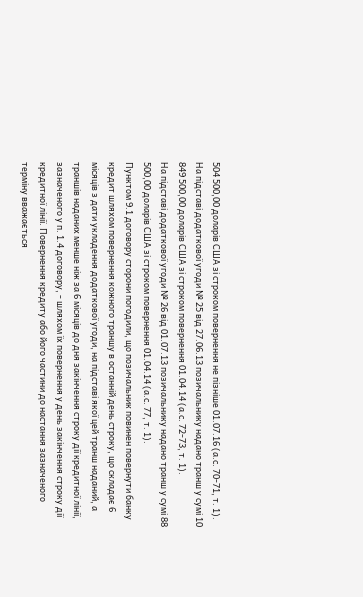504 500,00 доларів США зі строком повернення не пізніше 01.07.16 (а.с. 70-71, т. 1).
На підставі додаткової угоди № 25 від 27.06.13 позичальнику надано транш у сумі 10 849 500,00 доларів США зі строком повернення 01.04.14 (а.с. 72-73, т. 1).
На підставі додаткової угоди № 26 від 01.07.13 позичальнику надано транш у сумі 88 500,00 доларів США зі строком повернення 01.04.14 (а.с. 77, т. 1).
Пунктом 9.1 договору сторони погодили, що позичальник повинен повернути банку кредит шляхом повернення кожного траншу в останній день строку, що складає 6 місяців з дати укладення додаткової угоди, на підставі якої цей транш наданий, а траншів наданих менше ніж за 6 місяців до дня закінчення строку дії кредитної лінії, зазначеного у п. 1.4 договору, - шляхом їх повернення у день закінчення строку дії кредитної лінії. Повернення кредиту або його частини до настання зазначеного терміну вважається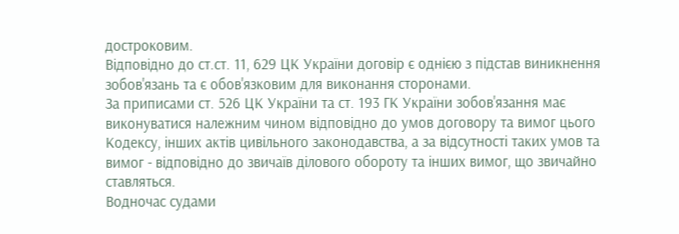достроковим.
Відповідно до ст.ст. 11, 629 ЦК України договір є однією з підстав виникнення зобов'язань та є обов'язковим для виконання сторонами.
За приписами ст. 526 ЦК України та ст. 193 ГК України зобов'язання має виконуватися належним чином відповідно до умов договору та вимог цього Кодексу, інших актів цивільного законодавства, а за відсутності таких умов та вимог - відповідно до звичаїв ділового обороту та інших вимог, що звичайно ставляться.
Водночас судами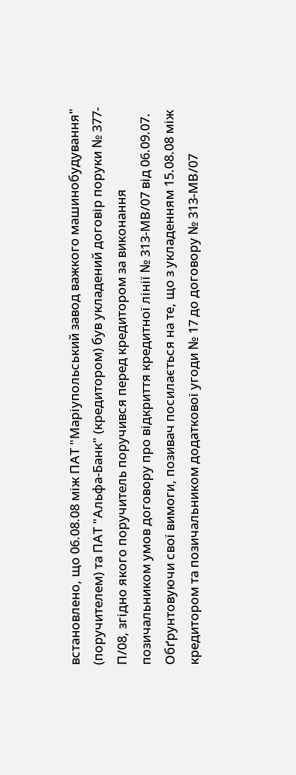встановлено, що 06.08.08 між ПАТ "Маріупольський завод важкого машинобудування" (поручителем) та ПАТ "Альфа-Банк" (кредитором) був укладений договір поруки № 377-П/08, згідно якого поручитель поручився перед кредитором за виконання позичальником умов договору про відкриття кредитної лінії № 313-МВ/07 від 06.09.07.
Обґрунтовуючи свої вимоги, позивач посилається на те, що з укладенням 15.08.08 між кредитором та позичальником додаткової угоди № 17 до договору № 313-МВ/07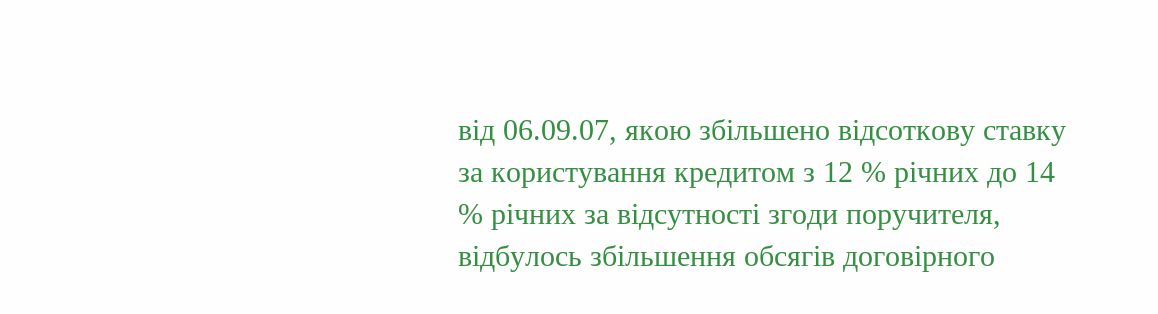від 06.09.07, якою збільшено відсоткову ставку за користування кредитом з 12 % річних до 14 % річних за відсутності згоди поручителя, відбулось збільшення обсягів договірного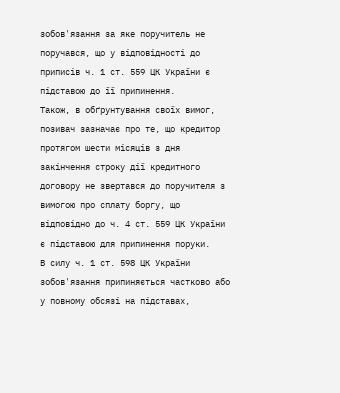зобов'язання за яке поручитель не поручався, що у відповідності до приписів ч. 1 ст. 559 ЦК України є підставою до її припинення.
Також, в обґрунтування своїх вимог, позивач зазначає про те, що кредитор протягом шести місяців з дня закінчення строку дії кредитного договору не звертався до поручителя з вимогою про сплату боргу, що відповідно до ч. 4 ст. 559 ЦК України є підставою для припинення поруки.
В силу ч. 1 ст. 598 ЦК України зобов'язання припиняється частково або у повному обсязі на підставах,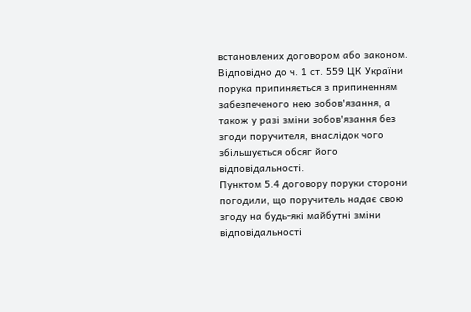встановлених договором або законом.
Відповідно до ч. 1 ст. 559 ЦК України порука припиняється з припиненням забезпеченого нею зобов'язання, а також у разі зміни зобов'язання без згоди поручителя, внаслідок чого збільшується обсяг його відповідальності.
Пунктом 5.4 договору поруки сторони погодили, що поручитель надає свою згоду на будь-які майбутні зміни відповідальності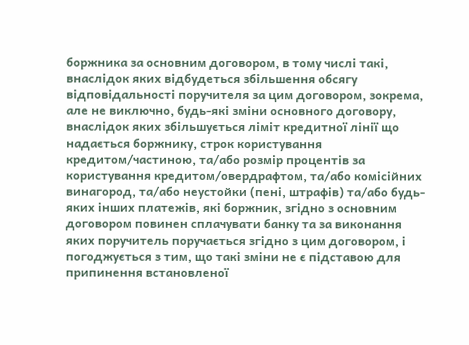боржника за основним договором, в тому числі такі, внаслідок яких відбудеться збільшення обсягу відповідальності поручителя за цим договором, зокрема, але не виключно, будь-які зміни основного договору, внаслідок яких збільшується ліміт кредитної лінії що надається боржнику, строк користування кредитом/частиною, та/або розмір процентів за користування кредитом/овердрафтом, та/або комісійних винагород, та/або неустойки (пені, штрафів) та/або будь-яких інших платежів, які боржник, згідно з основним договором повинен сплачувати банку та за виконання яких поручитель поручається згідно з цим договором, і погоджується з тим, що такі зміни не є підставою для припинення встановленої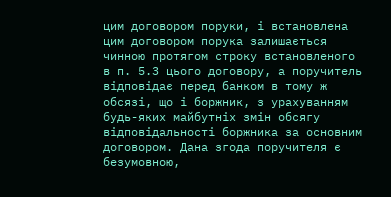цим договором поруки, і встановлена цим договором порука залишається чинною протягом строку встановленого в п. 5.3 цього договору, а поручитель відповідає перед банком в тому ж обсязі, що і боржник, з урахуванням будь-яких майбутніх змін обсягу відповідальності боржника за основним договором. Дана згода поручителя є безумовною,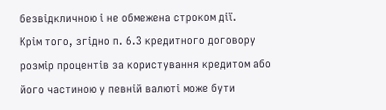безвідкличною і не обмежена строком дії.
Крім того, згідно п. 6.3 кредитного договору розмір процентів за користування кредитом або його частиною у певній валюті може бути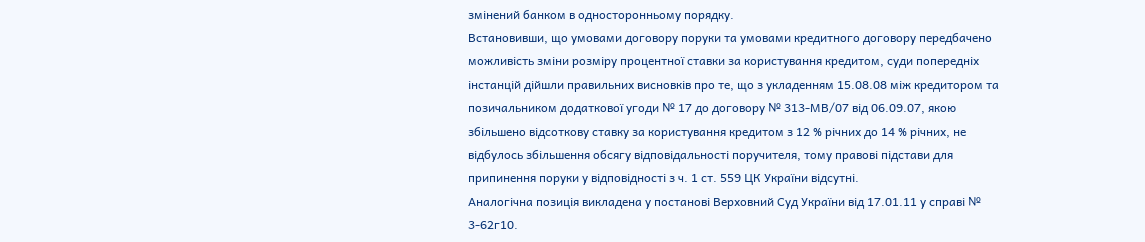змінений банком в односторонньому порядку.
Встановивши, що умовами договору поруки та умовами кредитного договору передбачено можливість зміни розміру процентної ставки за користування кредитом, суди попередніх інстанцій дійшли правильних висновків про те, що з укладенням 15.08.08 між кредитором та позичальником додаткової угоди № 17 до договору № 313-МВ/07 від 06.09.07, якою збільшено відсоткову ставку за користування кредитом з 12 % річних до 14 % річних, не відбулось збільшення обсягу відповідальності поручителя, тому правові підстави для припинення поруки у відповідності з ч. 1 ст. 559 ЦК України відсутні.
Аналогічна позиція викладена у постанові Верховний Суд України від 17.01.11 у справі № 3-62г10.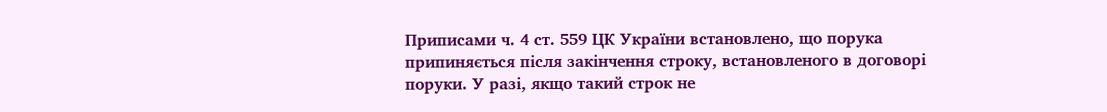Приписами ч. 4 ст. 559 ЦК України встановлено, що порука припиняється після закінчення строку, встановленого в договорі поруки. У разі, якщо такий строк не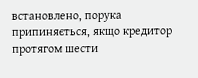встановлено, порука припиняється, якщо кредитор протягом шести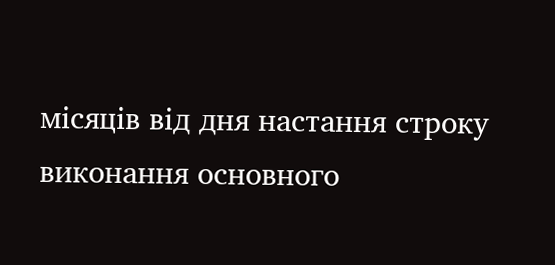місяців від дня настання строку виконання основного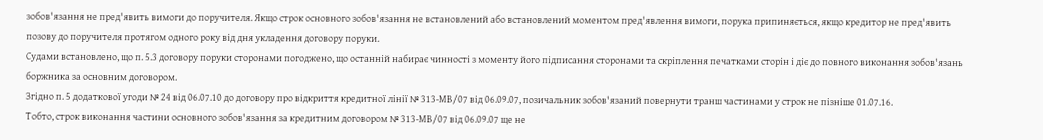зобов'язання не пред'явить вимоги до поручителя. Якщо строк основного зобов'язання не встановлений або встановлений моментом пред'явлення вимоги, порука припиняється, якщо кредитор не пред'явить позову до поручителя протягом одного року від дня укладення договору поруки.
Судами встановлено, що п. 5.3 договору поруки сторонами погоджено, що останній набирає чинності з моменту його підписання сторонами та скріплення печатками сторін і діє до повного виконання зобов'язань боржника за основним договором.
Згідно п. 5 додаткової угоди № 24 від 06.07.10 до договору про відкриття кредитної лінії № 313-МВ/07 від 06.09.07, позичальник зобов'язаний повернути транш частинами у строк не пізніше 01.07.16.
Тобто, строк виконання частини основного зобов'язання за кредитним договором № 313-МВ/07 від 06.09.07 ще не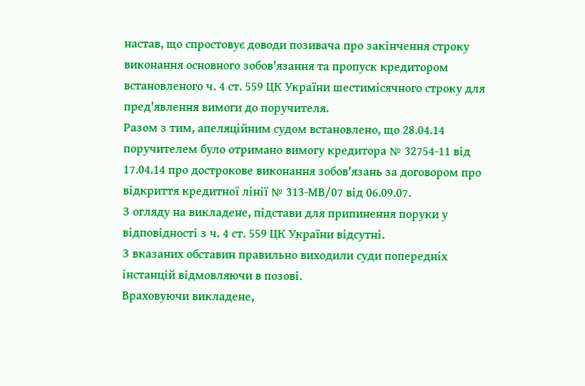настав, що спростовує доводи позивача про закінчення строку виконання основного зобов'язання та пропуск кредитором встановленого ч. 4 ст. 559 ЦК України шестимісячного строку для пред'явлення вимоги до поручителя.
Разом з тим, апеляційним судом встановлено, що 28.04.14 поручителем було отримано вимогу кредитора № 32754-11 від 17.04.14 про дострокове виконання зобов'язань за договором про відкриття кредитної лінії № 313-МВ/07 від 06.09.07.
З огляду на викладене, підстави для припинення поруки у відповідності з ч. 4 ст. 559 ЦК України відсутні.
З вказаних обставин правильно виходили суди попередніх інстанцій відмовляючи в позові.
Враховуючи викладене,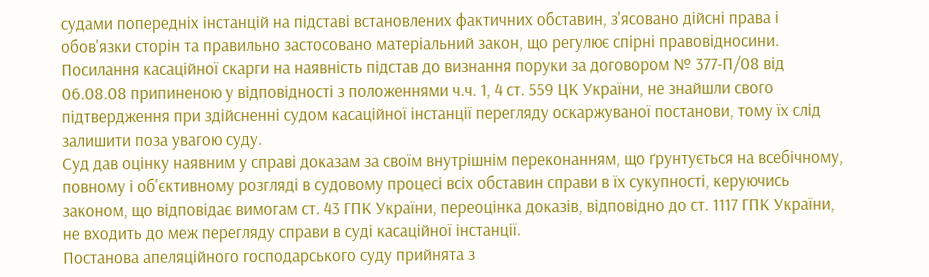судами попередніх інстанцій на підставі встановлених фактичних обставин, з'ясовано дійсні права і обов'язки сторін та правильно застосовано матеріальний закон, що регулює спірні правовідносини.
Посилання касаційної скарги на наявність підстав до визнання поруки за договором № 377-П/08 від 06.08.08 припиненою у відповідності з положеннями ч.ч. 1, 4 ст. 559 ЦК України, не знайшли свого підтвердження при здійсненні судом касаційної інстанції перегляду оскаржуваної постанови, тому їх слід залишити поза увагою суду.
Суд дав оцінку наявним у справі доказам за своїм внутрішнім переконанням, що ґрунтується на всебічному, повному і об'єктивному розгляді в судовому процесі всіх обставин справи в їх сукупності, керуючись законом, що відповідає вимогам ст. 43 ГПК України, переоцінка доказів, відповідно до ст. 1117 ГПК України, не входить до меж перегляду справи в суді касаційної інстанції.
Постанова апеляційного господарського суду прийнята з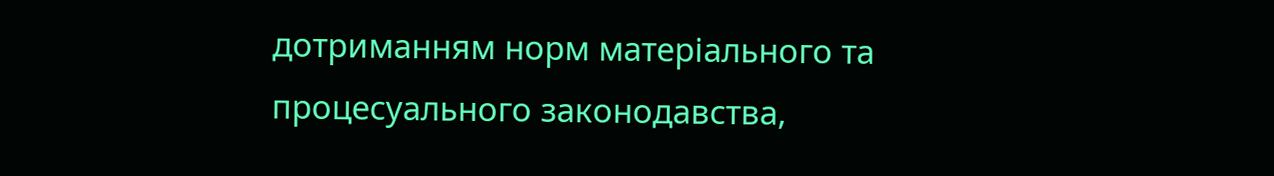дотриманням норм матеріального та процесуального законодавства,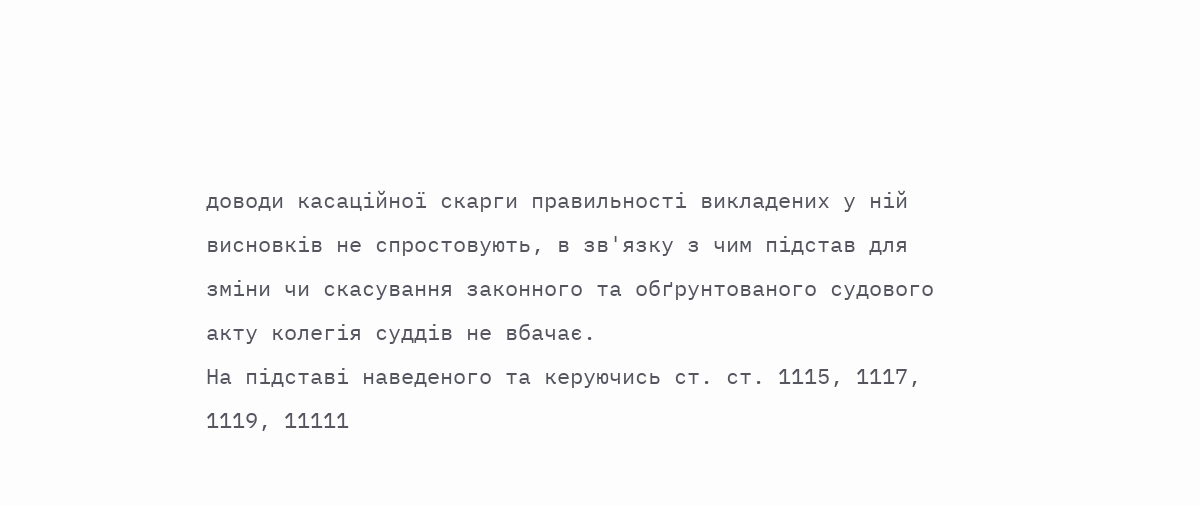доводи касаційної скарги правильності викладених у ній висновків не спростовують, в зв'язку з чим підстав для зміни чи скасування законного та обґрунтованого судового акту колегія суддів не вбачає.
На підставі наведеного та керуючись ст. ст. 1115, 1117, 1119, 11111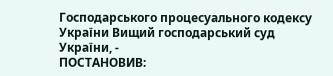Господарського процесуального кодексу України Вищий господарський суд України, -
ПОСТАНОВИВ: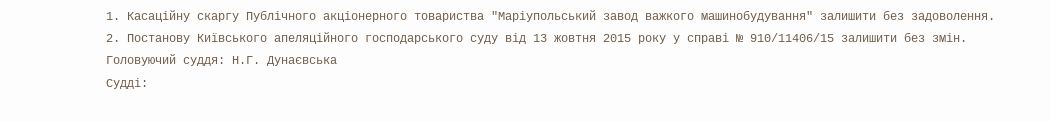1. Касаційну скаргу Публічного акціонерного товариства "Маріупольський завод важкого машинобудування" залишити без задоволення.
2. Постанову Київського апеляційного господарського суду від 13 жовтня 2015 року у справі № 910/11406/15 залишити без змін.
Головуючий суддя: Н.Г. Дунаєвська
Судді: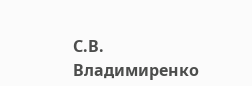С.В. Владимиренко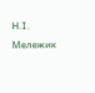Н.І. Мележик